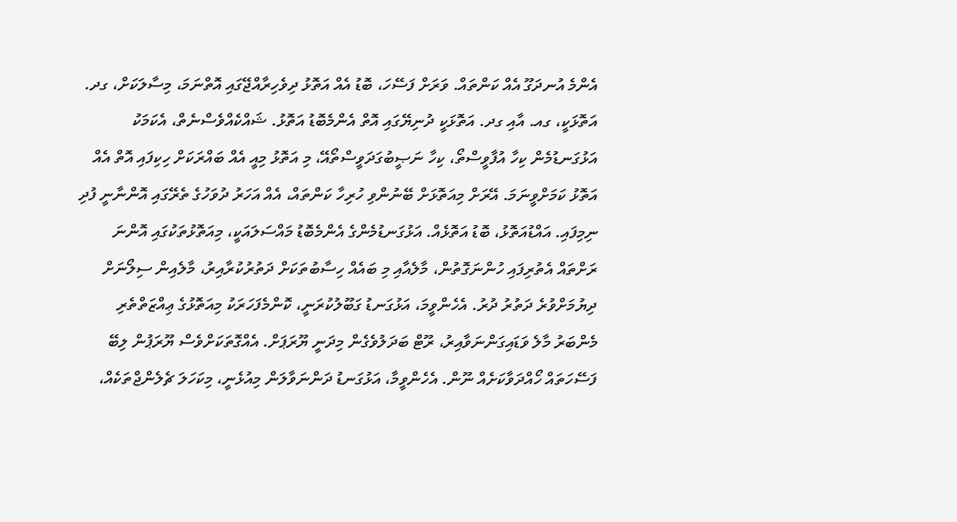އެންމެ އުނދަގޫ އެއް ކަންތައް. ވަރަށް ފަސޭހަ، ބޮޑު އެއް އަތޮޅު ދިވެހިރާއްޖޭގައި އޮތްނަމަ، މިސާލަކަށް، ގދ. އަތޮޅަކީ، ގއ. އާއި ގދ. އަތޮޅަކީ ދުނިޔޭގައި އޮތް އެންމެބޮޑު އަތޮޅު. ޝައްކެއްވެސްނެތް، އެކަމަކު އަޅުގަނޑުމެން ކިހާ އުފާވީސްތޯ، ކިހާ ނަޞީބުގަދަވީސްތޯއޭ، މި އަތޮޅު މިއީ އެއް ބައްރަކަށް ހިކިފައި އޮތް އެއް އަތޮޅު ކަމަށްވީނަމަ. އޭރަށް މިއަތޮޅަށް ބޭނުންވި ހުރިހާ ކަންތައް، އެއް އަހަރު ދުވަހުގެ ތެރޭގައި އޮންނާނީ ފުދި ނިމިފައި. އައްޑުއަތޮޅު، ބޮޑު އަތޮޅެއް. އަޅުގަނޑުމެންގެ އެންމެބޮޑު މައްސަލައަކީ، މިއަތޮޅުތަކުގައި އޮންނަ ރަށްތައް އެތުރިފައި ހުންނަގޮތުން، މާލެއާއި މި ބައެއް ހިސާބުތަކަށް ދަތުރުކުރާއިރު، މާލެއިން ސިލޯނަށް ދިޔުމަށްވުރެ ދަތުރު ދުރު. އެހެންވީމަ، އަޅުގަނޑު ގަބޫލުކުރަނީ، ކޮންމެފަހަރަކު މިއަތޮޅުގެ ޢިއްޒަތްތެރި މެންބަރު މާލެ ވަޑައިގަންނަވާއިރު، ރޫޓް ބަދަލުވެގެން މިދަނީ ޔޫރަޕަށް. އެއްގޮތަކަށްވެސް ޔޫރަޕުން ލިބޭ ފަސޭހަތައް ހޯއްދަވާކަށެއް ނޫން. އެހެންވީމާ، އަޅުގަނޑު ދަންނަވާލަން މިއުޅެނީ، މިކަހަލަ ޗެލެންޖްތަކެއް،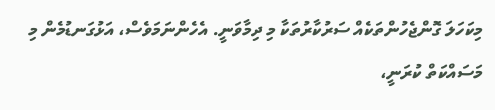މިކަހަލަ ގޮންޖެހުންތަކެއް ސަރުކާރުތަކާ މި ދިމާވަނީ. އެހެންނަމަވެސް، އަޅުގަނޑުމެން މި މަސައްކަތް ކުރަނީ،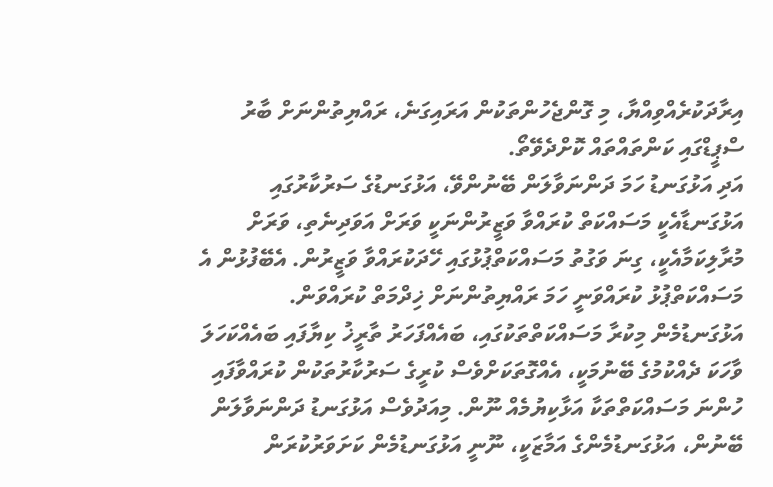އިރާދަކުރެއްވިއްޔާ، މި ގޮންޖެހުންތަކުން އަރައިގަނެ، ރައްޔިތުންނަށް ބާރު ސްޕީޑްގައި ކަންތައްތައް ކޮށްދެވޭތޯ.
އަދި އަޅުގަނޑު ހަމަ ދަންނަވާލަން ބޭނުންވޭ، އަޅުގަނޑުގެ ސަރުކާރުގައި އަޅުގަނޑާއެކީ މަސައްކަތް ކުރައްވާ ވަޒީރުންނަކީ ވަރަށް އަވަދިނެތި، ވަރަށް މުރާލިކަމާއެކީ، ގިނަ ވަގުތު މަސައްކަތްޕުޅުގައި ހޭދަކުރައްވާ ވަޒީރުން. އެބޭފުޅުން އެ މަސައްކަތްޕުޅު ކުރައްވަނީ ހަމަ ރައްޔިތުންނަށް ޚިދްމަތް ކުރައްވަން. އަޅުގަނޑުމެން މިކުރާ މަސައްކަތްތަކުގައި، ބައެއްފަހަރު ތާރީޚު ކިޔާފައި ބައެއްކަހަލަ ވާހަކަ ދެއްކުމުގެ ބޭނުމަކީ، އެއްގޮތަކަށްވެސް ކުރީގެ ސަރުކާރުތަކުން ކުރައްވާފައި ހުންނަ މަސައްކަތްތަކާ އަޅާކިޔުމެއް ނޫން. މިއަދުވެސް އަޅުގަނޑު ދަންނަވާލަން ބޭނުން، އަޅުގަނޑުމެންގެ އަމާޒަކީ، ނޫނީ އަޅުގަނޑުމެން ކަށަވަރުކުރަން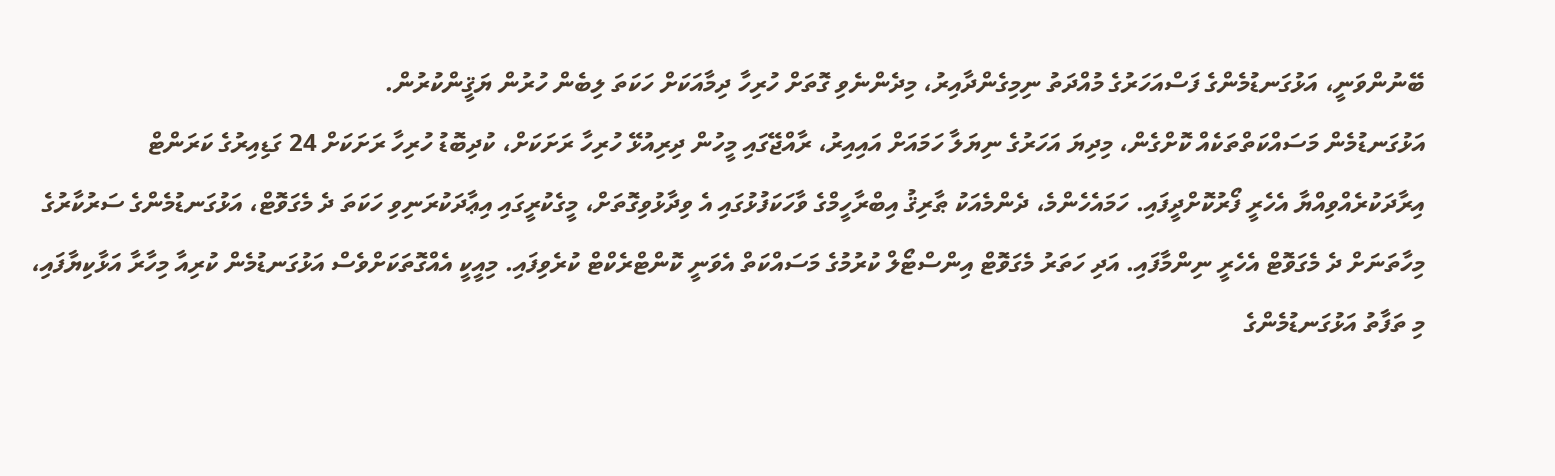ބޭނުންވަނީ، އަޅުގަނޑުމެންގެ ފަސްއަހަރުގެ މުއްދަތު ނިމިގެންދާއިރު، މިދެންނެވި ގޮތަށް ހުރިހާ ދިމާއަކަށް ހަކަތަ ލިބެން ހުރުން ޔަޤީންކުރުން.
އަޅުގަނޑުމެން މަސައްކަތްތަކެއް ކޮށްގެން، މިދިޔަ އަހަރުގެ ނިޔަލާ ހަމައަށް އައިއިރު، ރާއްޖޭގައި މީހުން ދިރިއުޅޭ ހުރިހާ ރަށަކަށް، ކުދިބޮޑު ހުރިހާ ރަށަކަށް 24 ގަޑިއިރުގެ ކަރަންޓް އިރާދަކުރެއްވިއްޔާ އެހެރީ ފޯރުކޮށްދީފައި. ހަމައެހެންމެ، ދެންމެއަކު ޠާރިޤު އިބްރާހީމްގެ ވާހަކަފުޅުގައި އެ ވިދާޅުވިގޮތަށް، މީގެކުރީގައި އިޢާދަކުރަނިވި ހަކަތަ ދެ މެގަވޮޓް، އަޅުގަނޑުމެންގެ ސަރުކާރުގެ މިހާތަނަށް ދެ މެގަވޮޓް އެހެރީ ނިންމާފައި. އަދި ހަތަރު މެގަވޮޓް އިންސްޓޯލް ކުރުމުގެ މަސައްކަތް އެވަނީ ކޮންޓްރެކްޓް ކުރެވިފައި. މިއީކީ އެއްގޮތަކަށްވެސް އަޅުގަނޑުމެން ކުރިއާ މިހާރާ އަޅާކިޔާފައި، މި ތަފާތު އަޅުގަނޑުމެންގެ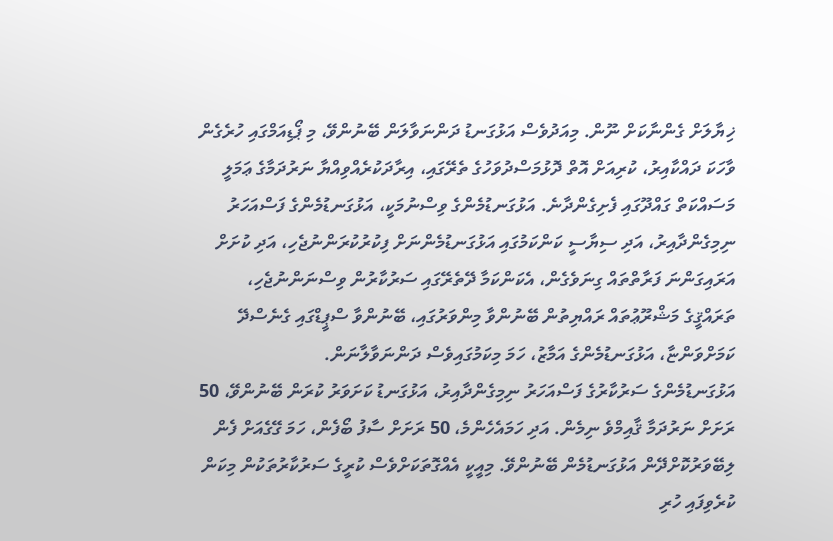ޚިޔާލަށް ގެންނާކަށް ނޫން. މިއަދުވެސް އަޅުގަނޑު ދަންނަވާލަން ބޭނުންވޭ، މި ޕޯޑިއަމްގައި ހުރެގެން ވާހަކަ ދައްކާއިރު، ކުރިއަށް އޮތް ދޮޅުމަސްދުވަހުގެ ތެރޭގައި، އިރާދަކުރެއްވިއްޔާ ނަރުދަމާގެ ޢަމަލީ މަސައްކަތް ގައްދޫގައި ފެށިގެންދާނެ. އަޅުގަނޑުމެންގެ ވިސްނުމަކީ، އަޅުގަނޑުމެންގެ ފަސްއަހަރު ނިމިގެންދާއިރު، އަދި ސިޔާސީ ކަންކަމުގައި އަޅުގަނޑުމެންނަށް ފިކުރުކުރަންނުޖެހި، އަދި ކުށަށް އަރައިގަންނަ ފަރާތްތައް ގިނަވެގެން، އެކަންކަމާ ދޭތެރޭގައި ސަރުކާރުން ވިސްނަންނުޖެހި، ތަރައްޤީގެ މަޝްރޫޢުތައް ރައްޔިތުން ބޭނުންވާ މިންވަރުގައި، ބޭނުންވާ ސްޕީޑްގައި ގެނެސްދޭ ކަމަށްވަންޏާ، އަޅުގަނޑުމެންގެ އަމާޒު، ހަމަ މިކަމުގައިވެސް ދަންނަވާލާނަން.
އަޅުގަނޑުމެންގެ ސަރުކާރުގެ ފަސްއަހަރު ނިމިގެންދާއިރު، އަޅުގަނޑު ކަށަވަރު ކުރަން ބޭނުންވޭ، 50 ރަށަށް ނަރުދަމާ ޤާއިމްވެ ނިމެން. އަދި ހަމައެހެންމެ، 50 ރަށަށް ސާފު ބޯފެން، ހަމަ ގޭގެއަށް ފެން ލިބޭވަރުކޮށްދޭން އަޅުގަނޑުމެން ބޭނުންވޭ. މިއީކީ އެއްގޮތަކަށްވެސް ކުރީގެ ސަރުކާރުތަކުން މިކަން ކުރެވިފައި ހުރި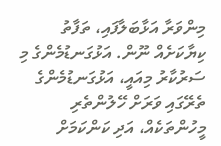މިންވަރާ އަޅާބަލާފައި، ތަފާތު ކިޔާކަށެއް ނޫން. އަޅުގަނޑުމެންގެ މި ސަރުކާރު މިއައީ، އަޅުގަނޑުމެންގެ ތެރޭގައި ވަރަށް ހޭލުންތެރި މީހުންތަކެއް، އަދި ކަންކަމަށް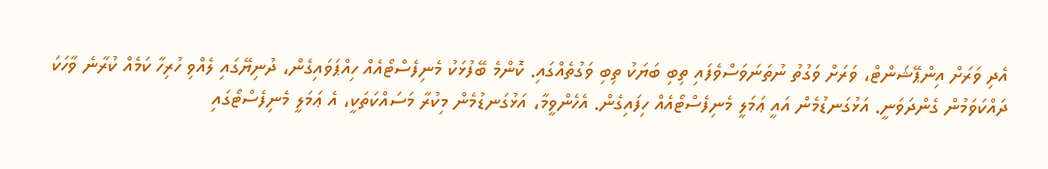އެދި ވަރަށް އިންޕޭޝަންޓް، ވަރަށް ވަގުތު ނުތަނަވަސްވެފައި ތިބި ބަޔަކު ތިބި ވަގުތެއްގައި. ކޮންމެ ބޭފުޅަކު މެނިފެސްޓޯއެއް ހިއްޕަވައިގެން، ދުނިޔޭގައި ލެއްވި ހުރިހާ ކަމެއް ކުރާނެ ވާހަކަ ދައްކަވަމުން ގެންދަވަނީ. އަޅުގަނޑުމެން އައީ ޢަމަލީ މެނިފެސްޓޯއެއް ހިފައިގެން. އެހެންވީމާ، އަޅުގަނޑުމެން މިކުރާ މަސައްކަތަކީ، އެ ޢަމަލީ މެނިފެސްޓޯގައި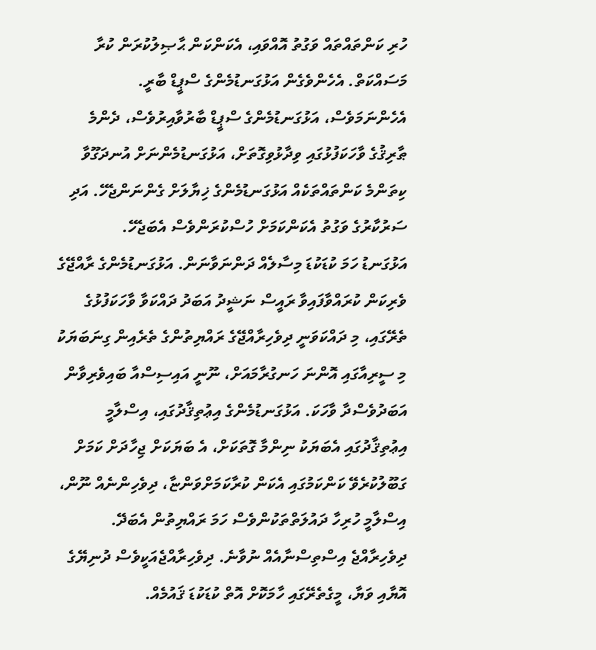ހުރި ކަންތައްތައް ވަގުތު އޮއްވައި، އެކަންކަން ޙާޞިލުކުރަން ކުރާ މަސައްކަތް. އެހެންވެގެން އަޅުގަނޑުމެންގެ ސްޕީޑް ބާރީ. އެހެންނަމަވެސް، އަޅުގަނޑުމެންގެ ސްޕީޑް ބާރުވާއިރުވެސް، ދެންމެ ޠާރިޤުގެ ވާހަކަފުޅުގައި ވިދާޅުވިގޮތަށް، އަޅުގަނޑުމެންނަށް އުނދަގޫވާ ކިތަންމެ ކަންތައްތަކެއް އަޅުގަނޑުމެންގެ ޚިޔާލަށް ގެންނަންޖެހޭ. އަދި ސަރުކާރުގެ ވަގުތު އެކަންކަމަށް ހުސްކުރަންވެސް އެބަޖެހޭ.
އަޅުގަނޑު ހަމަ ކުޑަކުޑަ މިސާލެއް ދަންނަވާނަން. އަޅުގަނޑުމެންގެ ރާއްޖޭގެ ވެރިކަން ކުރައްވާފައިވާ ރައީސް ނަޝީދު އަބަދު ދައްކަވާ ވާހަކަފުޅުގެ ތެރޭގައި، މި ދައްކަވަނީ ދިވެހިރާއްޖޭގެ ރައްޔިތުންގެ ތެރެއިން ގިނަބަޔަކު މި ސީރިއާގައި އޮންނަ ހަނގުރާމައަށް، ނޫނީ އައިސިސްއާ ބައިވެރިވާން އަބަދުވެސްދާ ވާހަކަ. އަޅުގަނޑުމެންގެ އިޢުތިޤާދުގައި، އިސްލާމީ އިޢުތިޤާދުގައި އެބަޔަކު ނިންމާ ގޮތަކަށް، އެ ބަޔަކަށް ޖިހާދަށް ކަމަށް ގަބޫލުކުރެވޭ ކަންކަމުގައި އެކަން ކުރާކަމަށްވަންޏާ، ދިވެހިންނެއް ނޫން، އިސްލާމީ ހުރިހާ ދައުލަތްތަކުންވެސް ހަމަ ރައްޔިތުން އެބަދޭ. ދިވެހިރާއްޖެ އިސްތިސްނާއެއް ނުވާނެ. ދިވެހިރާއްޖެއަކީވެސް ދުނިޔޭގެ އޮޔާއި ވަޔާ، މީގެތެރޭގައި ހާމަކޮށް އޮތް ކުޑަކުޑަ ޤައުމެއް.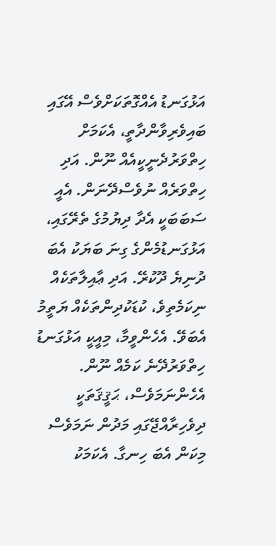އަޅުގަނޑު އެއްގޮތަކަށްވެސް އޭގައި ބައިވެރިވާންދާތީ، އެކަމަށް ހިތްވަރުދެނީކީއެއް ނޫން. އަދި ހިތްވަރެއް ނުވެސްދޭނަން. އެއީ ސަބަބަކީ އެދާ ދިޔުމުގެ ތެރޭގައި، އަޅުގަނޑުމެންގެ ގިނަ ބަޔަކު އެބަ ދުނިޔެ ދޫކުރޭ. އަދި ޢާއިލާތަކެއް ނިކަމެތިވެ، ކުޑަކުދިންތަކެއް ޔަތީމު އެބަވޭ. އެހެންވީމާ، މިއީކީ އަޅުގަނޑު ހިތްވަރުދޭނެ ކަމެއް ނޫން. އެހެންނަމަވެސް، ޙަޤީޤަތަކީ ދިވެހިރާއްޖޭގައި މަދުން ނަމަވެސް މިކަން އެބަ ހިނގާ. އެކަމަކު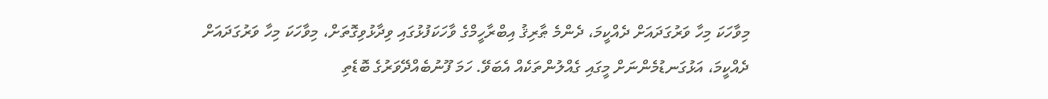މިވާހަކަ މިހާ ވަރުގަދައަށް ދެއްކީމަ، ދެންމެ ޠާރިޤު އިބްރާހީމްގެ ވާހަކަފުޅުގައި ވިދާޅުވިގޮތަށް، މިވާހަކަ މިހާ ވަރުގަދައަށް ދެއްކީމަ، އަޅުގަނޑުމެންނަށް މީގައި ގެއްލުންތަކެއް އެބަވޭ. ހަމަ ފޫނުބެއްދޭވަރުގެ ބޮޑެތި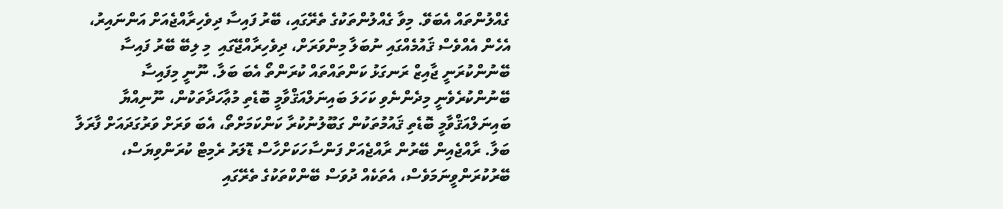ގެއްލުންތައް އެބަވޭ. މިވާ ގެއްލުންތަކުގެ ތެރޭގައި، ބޭރު ފައިސާ ދިވެހިރާއްޖެއަށް އަންނައިރު، އެހެން އެއްވެސް ޤައުމެއްގައި ނުބަލާ މިންވަރަށް، ދިވެހިރާއްޖޭގައި  މި ލިބޭ ބޭރު ފައިސާ ބޭނުންކުރަނީ ޖާއިޒް ރަނގަޅު ކަންތައްތައް ކުރަންތޯ އެބަ ބަލާ. ނޫނީ މިފައިސާ ބޭނުންކުރެވެނީ މިދެންނެވި ކަހަލަ ބައިނަލްއަޤްވާމީ ބޮޑެތި މުޢާހަދާތަކުން، ނޫނިއްޔާ ބައިނަލްއަޤްވާމީ ބޮޑެތި ޤައުމުތަކުން ގަބޫލުނުކުރާ ކަންކަމަށްތޯ، އެބަ ވަރަށް ވަރުގަދައަށް ފާރަލާ ބަލާ. ރާއްޖެއިން ބޭރުން ރާއްޖެއަށް ފަންސާހަކަށްހާސް ޑޮލަރު ރެމިޓް ކުރަންވިޔަސް، ބޭރުކުރަންވީނަމަވެސް، އެތަކެއް ދުވަސް ބޭންކްތަކުގެ ތެރޭގައި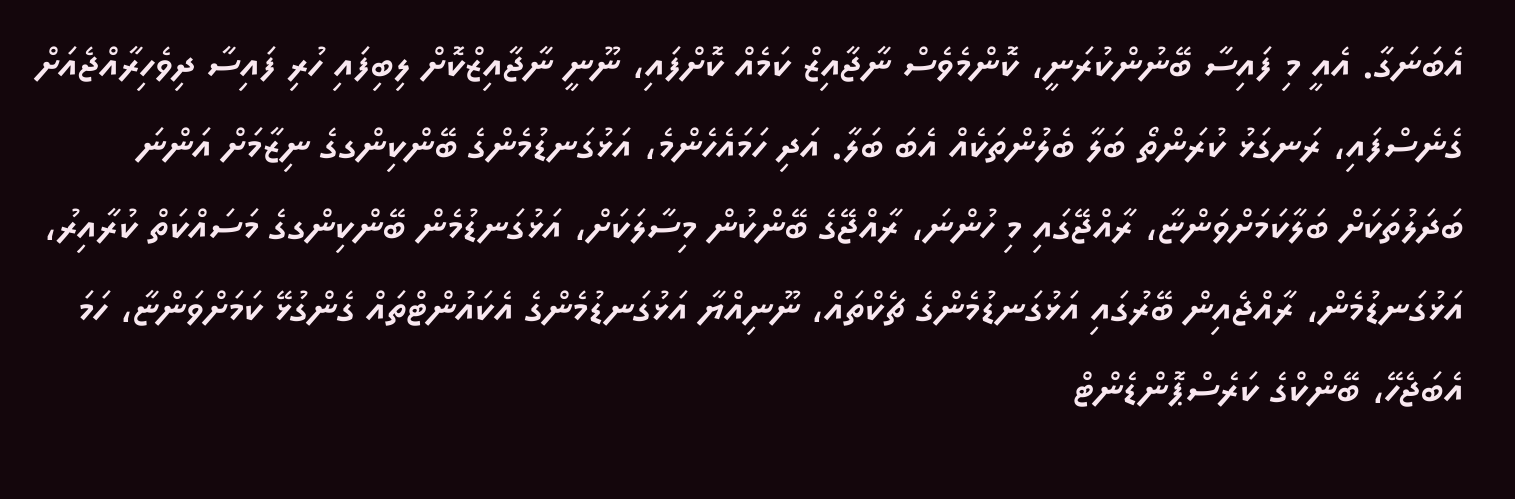އެބަނަގާ. އެއީ މި ފައިސާ ބޭނުންކުރަނީ، ކޮންމެވެސް ނާޖާއިޒް ކަމެއް ކޮށްފައި، ނޫނީ ނާޖާއިޒްކޮށް ލިބިފައި ހުރި ފައިސާ ދިވެހިރާއްޖެއަށް ގެނެސްފައި، ރަނގަޅު ކުރަންތޯ ބަލާ ބެލުންތަކެއް އެބަ ބަލާ. އަދި ހަމައެހެންމެ، އަޅުގަނޑުމެންގެ ބޭންކިންގގެ ނިޒާމަށް އަންނަ ބަދަލުތަކަށް ބަލާކަމަށްވަންޏާ، ރާއްޖޭގައި މި ހުންނަ، ރާއްޖޭގެ ބޭންކުން މިސާލަކަށް، އަޅުގަނޑުމެން ބޭންކިންގގެ މަސައްކަތް ކުރާއިރު، އަޅުގަނޑުމެން، ރާއްޖެއިން ބޭރުގައި އަޅުގަނޑުމެންގެ ޗެކްތައް، ނޫނިއްޔާ އަޅުގަނޑުމެންގެ އެކައުންޓްތައް ގެންގުޅޭ ކަމަށްވަންޏާ، ހަމަ އެބަޖެހޭ، ބޭންކްގެ ކަރެސްޕޮންޑެންޓް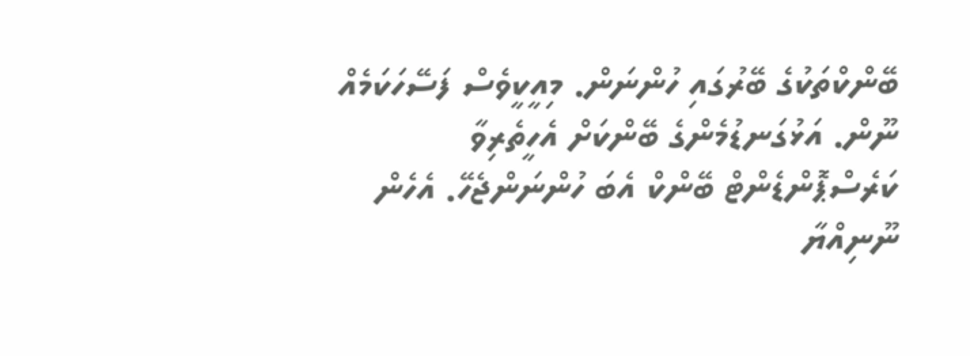ބޭންކްތަކުގެ ބޭރުގައި ހުންނަން. މިއީކީވެސް ފަސޭހަކަމެއް ނޫން. އަޅުގަނޑުމެންގެ ބޭންކަށް އެހީތެރިވާ ކަރެސްޕޮންޑެންޓް ބޭންކް އެބަ ހުންނަންޖެހޭ. އެހެން ނޫނިއްޔާ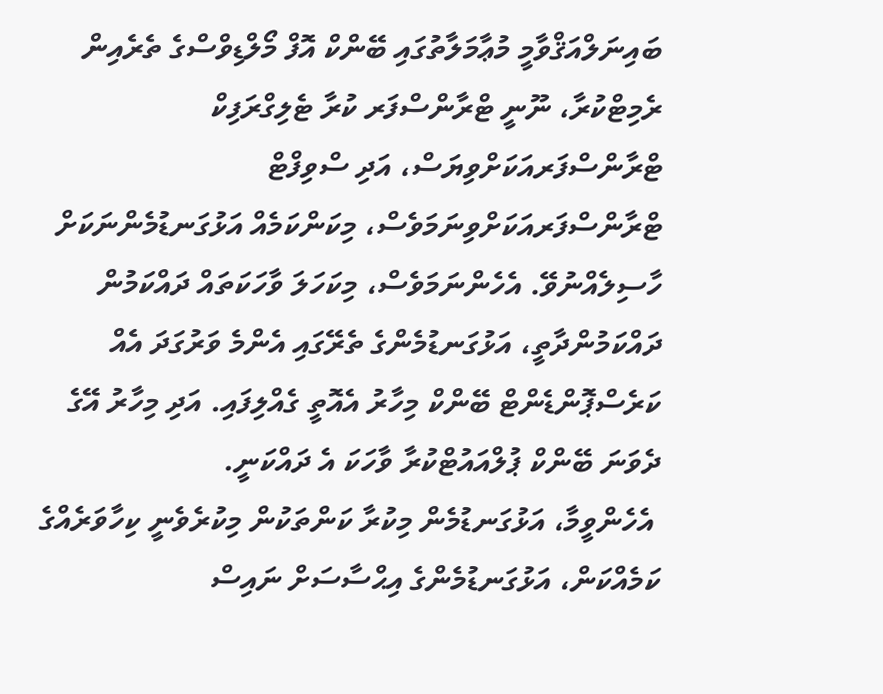ބައިނަލްއަޤްވާމީ މުޢާމަލާތުގައި ބޭންކް އޮފް މޯލްޑިވްސްގެ ތެރެއިން ރެމިޓްކުރާ، ނޫނީ ޓްރާންސްފަރ ކުރާ ޓެލިގްރަފިކް ޓްރާންސްފަރއަކަށްވިޔަސް، އަދި ސްވިފްޓް ޓްރާންސްފަރއަކަށްވިނަމަވެސް، މިކަންކަމެއް އަޅުގަނޑުމެންނަކަށް ހާސިލެއްނުވޭ. އެހެންނަމަވެސް، މިކަހަލަ ވާހަކަތައް ދައްކަމުން ދައްކަމުންދާތީ، އަޅުގަނޑުމެންގެ ތެރޭގައި އެންމެ ވަރުގަދަ އެއް ކަރެސްޕޮންޑެންޓް ބޭންކް މިހާރު އެއޮތީ ގެއްލިފައި. އަދި މިހާރު އޭގެ ދެވަނަ ބޭންކް ޕުލްއައުޓްކުރާ ވާހަކަ އެ ދައްކަނީ.
 އެހެންވީމާ، އަޅުގަނޑުމެން މިކުރާ ކަންތަކުން މިކުރެވެނީ ކިހާވަރެއްގެ ކަމެއްކަން، އަޅުގަނޑުމެންގެ އިޙްސާސަށް ނައިސް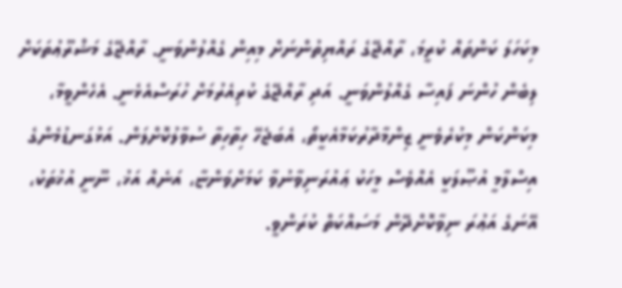މިކަހަލަ ކަންތައް ކުރީމަ، ރާއްޖޭގެ ރައްޔިތުންނަށް މިއިން ގެއްލުންވަނީ. ރާއްޖޭގެ މަޝްރޫޢުތަކަށް ލިބެން ހުންނަ ފައިސާ ގެއްލުންވަނީ. އަދި ރާއްޖޭގެ ކުރިއެރުމަށް ހުރަސްއެޅެނީ. އެހެންވީމާ، މިކަންކަން މިކުރެވެނީ ޒިންމާދާރުކަމާއެކީތޯ، އެބަޖެހޭ ހިތާހިތާ ސުވާލުކޮށްލަން. އަޅުގަނޑުމެންގެ އިސްލާމީ އުޞޫލަކީ އެއްވެސް މީހަކު ޢައުރަނިވާނުވާ ކަމަށްވަންޏާ، އަނެއް އަޚު، ނޫނީ އުޚުތަކު، އޭނަގެ އަޢުރަ ނިވާކޮށްދޭން މަސައްކަތް ކުރަންވީ.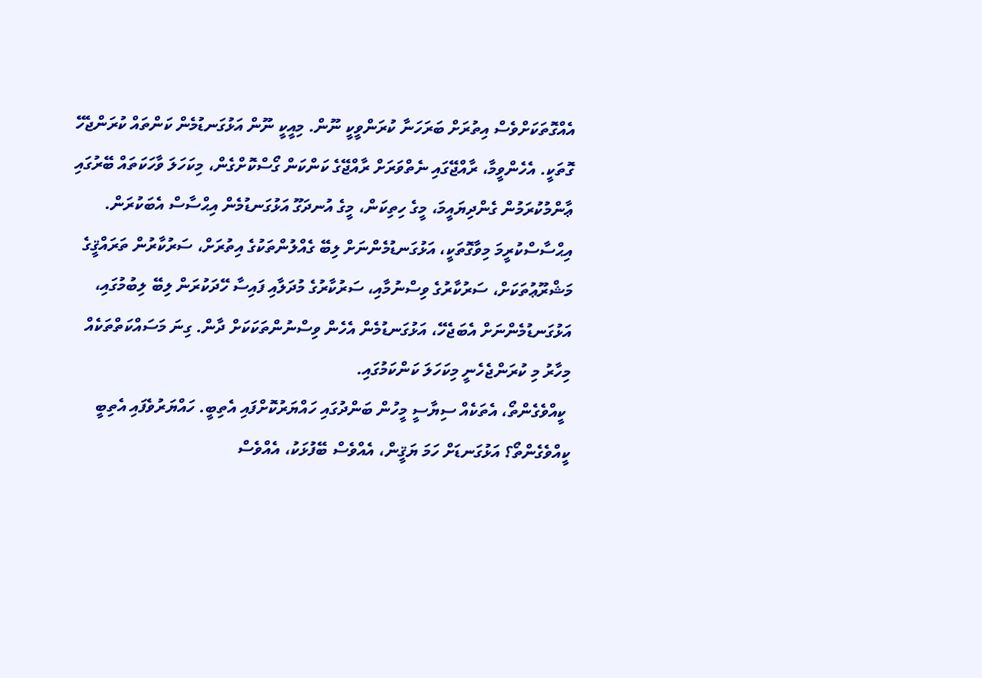އެއްގޮތަކަށްވެސް އިތުރަށް ބަރަހަނާ ކުރަންވީކީ ނޫން. މިއީކީ ނޫން އަޅުގަނޑުމެން ކަންތައް ކުރަންޖެހޭ ގޮތަކީ. އެހެންވީމާ، ރާއްޖޭގައި ނެތްވަރަށް ރާއްޖޭގެ ކަންކަން ގޯސްކޮށްގެން، މިކަހަލަ ވާހަކަތައް ބޭރުގައި ޢާންމުކުރަމުން ގެންދިޔައީމަ، މީގެ ހިތިކަން، މީގެ އުނދަގޫ އަޅުގަނޑުމެން އިޙްސާސް އެބަކުރަން. އިޙްސާސްކުރީމަ މިވާގޮތަކީ، އަޅުގަނޑުމެންނަށް ލިބޭ ގެއްލުންތަކުގެ އިތުރަށް، ސަރުކާރުން ތަރައްޤީގެ މަޝްރޫޢުތަކަށް، ސަރުކާރުގެ ވިސްނުމާއި، ސަރުކާރުގެ މުދަލާއި ފައިސާ ހޭދަކުރަން ލިބޭ ލިބުމުގައި، އަޅުގަނޑުމެންނަށް އެބަޖެހޭ، އަޅުގަނޑުމެން އެހެން ވިސްނުންތަކަކަށް ދާން. ގިނަ މަސައްކަތްތަކެއް މިހާރު މި ކުރަންޖެހެނީ މިކަހަލަ ކަންކަމުގައި.
 ކީއްވެގެންތޯ، އެތަކެއް ސިޔާސީ މީހުން ބަންދުގައި ހައްޔަރުކޮށްފައި އެތިބީ. ހައްޔަރުވެފައި އެތިބީ ކީއްވެގެންތޯ؟ އަޅުގަނޑަށް ހަމަ ޔަޤީން، އެއްވެސް ބޭފުޅަކު، އެއްވެސް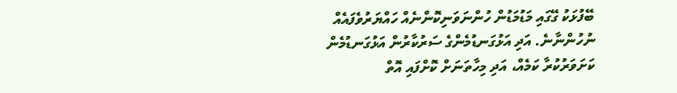ބޭފުޅަކު ގޭގައި މަޑުމަޑުން ހުންނަވަނިކޮންނެއް ހައްޔަރުވެފައެއް ނުހުންނާނެ. އަދި އަޅުގަނޑުމެންގެ ސަރުކާރުން އަޅުގަނޑުމެން ކަށަވަރުކުރާ ކަމެއް، އަދި މިހާތަނަށް ކޮށްފައި އޮތް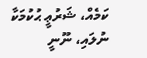ކަމެއް، ޝަރުޢީ ޙުކުމަކާ ނުލައި، ނޫނީ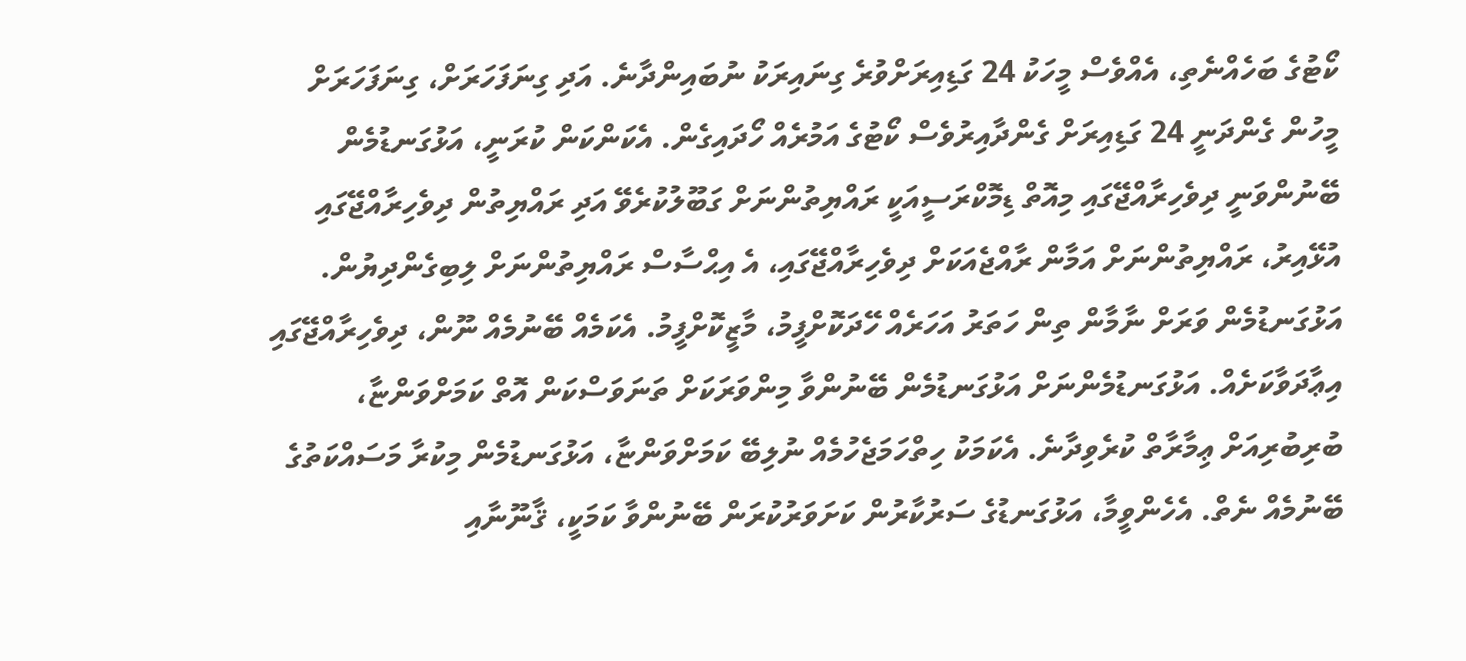ކޯޓުގެ ބަހެއްނެތި، އެއްވެސް މީހަކު 24 ގަޑިއިރަށްވުރެ ގިނައިރަކު ނުބައިންދާނެ. އަދި ގިނަފަހަރަށް، ގިނަފަހަރަށް މީހުން ގެންދަނީ 24 ގަޑިއިރަށް ގެންދާއިރުވެސް ކޯޓުގެ އަމުރެއް ހޯދައިގެން. އެކަންކަން ކުރަނީ، އަޅުގަނޑުމެން ބޭނުންވަނީ ދިވެހިރާއްޖޭގައި މިއޮތް ޑިމޮކްރަސީއަކީ ރައްޔިތުންނަށް ގަބޫލުކުރެވޭ އަދި ރައްޔިތުން ދިވެހިރާއްޖޭގައި އުޅޭއިރު، ރައްޔިތުންނަށް އަމާން ރާއްޖެއަކަށް ދިވެހިރާއްޖޭގައި، އެ އިޙްސާސް ރައްޔިތުންނަށް ލިބިގެންދިޔުން.
އަޅުގަނޑުމެން ވަރަށް ނާމާން ތިން ހަތަރު އަހަރެއް ހޭދަކޮށްފީމު، މާޒީކޮށްފީމު. އެކަމެއް ބޭނުމެއް ނޫން، ދިވެހިރާއްޖޭގައި އިޢާދަވާކަށެއް. އަޅުގަނޑުމެންނަށް އަޅުގަނޑުމެން ބޭނުންވާ މިންވަރަކަށް ތަނަވަސްކަން އޮތް ކަމަށްވަންޏާ، ބުރިބުރިއަށް ޢިމާރާތް ކުރެވިދާނެ. އެކަމަކު ހިތްހަމަޖެހުމެއް ނުލިބޭ ކަމަށްވަންޏާ، އަޅުގަނޑުމެން މިކުރާ މަސައްކަތުގެ ބޭނުމެއް ނެތް. އެހެންވީމާ، އަޅުގަނޑުގެ ސަރުކާރުން ކަށަވަރުކުރަން ބޭނުންވާ ކަމަކީ، ޤާނޫނާއި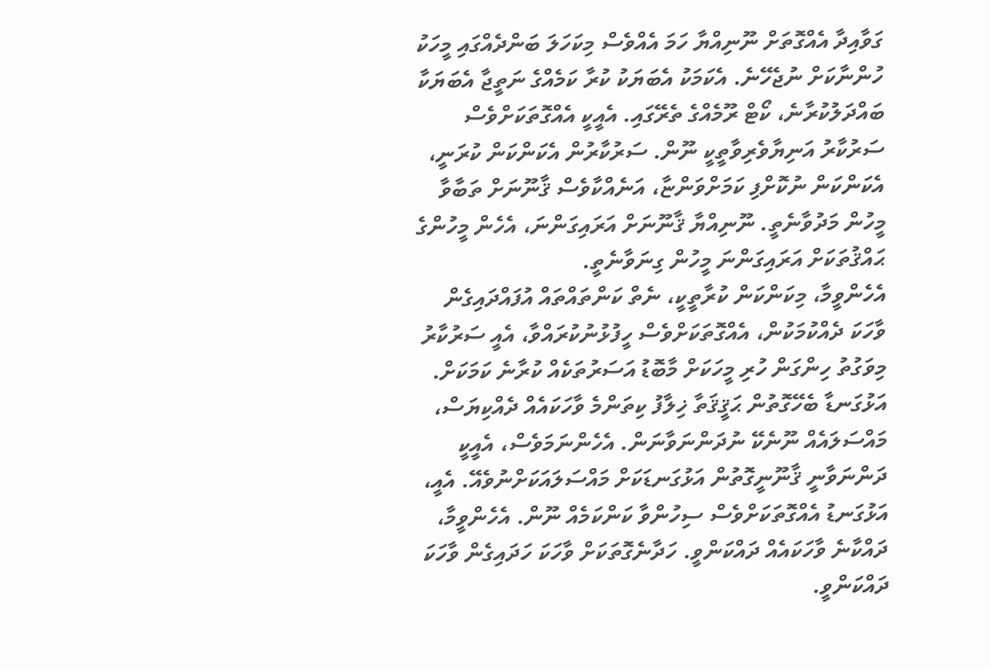ގަވާއިދާ އެއްގޮތަށް ނޫނިއްޔާ ހަމަ އެއްވެސް މިކަހަލަ ބަންދެއްގައި މީހަކު ހުންނާކަށް ނުޖެހޭނެ. އެކަމަކު އެބަޔަކު ކުރާ ކަމެއްގެ ނަތީޖާ އެބަޔަކާ ބައްދަލުކުރާނެ، ކޯޓް ރޫމެއްގެ ތެރޭގައި. އެއީކީ އެއްގޮތަކަށްވެސް ސަރުކާރު އަނިޔާވެރިވާތީކީ ނޫން. ސަރުކާރުން އެކަންކަން ކުރަނީ، އެކަންކަން ނުކޮށްފި ކަމަށްވަންޏާ، އަނެއްކާވެސް ޤާނޫނަށް ތަބާވާ މީހުން މަދުވާނެތީ. ނޫނިއްޔާ ޤާނޫނަށް އަރައިގަންނަ، އެހެން މީހުންގެ ޙައްޤުތަކަށް އަރައިގަންނަ މީހުން ގިނަވާނެތީ.
އެހެންވީމާ، މިކަންކަން ކުރާތީކީ، ނެތް ކަންތައްތައް އުފައްދައިގެން ވާހަކަ ދެއްކުމަކުން، އެއްގޮތަކަށްވެސް ހީފުޅުނުކުރައްވާ، އެއީ ސަރުކާރު މިވަގުތު ހިންގަން ހުރި މީހަކަށް މާބޮޑު އަސަރުތަކެއް ކުރާނެ ކަމަކަށް. އަޅުގަނޑާ ބެހޭގޮތުން ޙަޤީޤަތާ ޚިލާފު ކިތަންމެ ވާހަކައެއް ދެއްކިޔަސް، މައްސަލައެއް ނޫނެކޭ ނުދަންނަވާނަން. އެހެންނަމަވެސް، އެއީކީ ދަންނަވާނީ ޤާނޫނީގޮތުން އަޅުގަނޑަކަށް މައްސަލައަކަށްނުވެއޭ. އެއީ، އަޅުގަނޑު އެއްގޮތަކަށްވެސް ސިހުންވާ ކަންކަމެއް ނޫން. އެހެންވީމާ، ދައްކާނެ ވާހަކައެއް ދައްކަންވީ. ހަދާނެގޮތަކަށް ވާހަކަ ހަދައިގެން ވާހަކަ ދައްކަންވީ.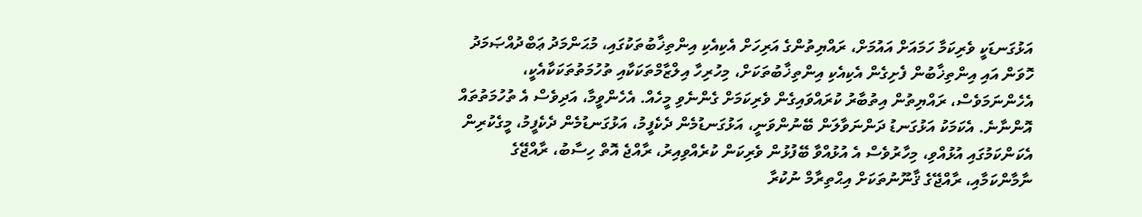އަޅުގަނޑަކީ ވެރިކަމާ ހަމައަށް އައުމަށް، ރައްޔިތުންގެ އަރިހަށް އެކިއެކި އިންތިޚާބުތަކުގައި، މުޙަންމަދު ޢަބްދުއްޞަމަދު ހޮވަން އައި އިންތިޚާބުން ފެށިގެން އެކިއެކި އިންތިޚާބުތަކަށް، މިހުރިހާ އިލްޒާމްތަކަކާއި ތުހުމަތުތަކަކާއެކީ، އެހެންނަމަވެސް، ރައްޔިތުން އިތުބާރު ކުރައްވައިގެން ވެރިކަމަށް ގެންނެވި މީހެއް. އެހެންވީމާ، އަދިވެސް އެ ތުހުމަތުތައް އޮންނާނެ. އެކަމަކު އަޅުގަނޑު ދަންނަވާލަން ބޭނުންވަނީ، އަޅުގަނޑުމެން ދެކެފީމު، އަޅުގަނޑުމެން ދެކެފީމު، މީގެކުރިން އެކަންކަމުގައި އުޅުއްވި، މިހާރުވެސް އެ އުޅުއްވާ ބޭފުޅުން ވެރިކަން ކުރެއްވިއިރު، ރާއްޖެ އޮތް ހިސާބު، ރާއްޖޭގެ ނާމާންކަމާއި، ރާއްޖޭގެ ޤާނޫނުތަކަށް އިޙްތިރާމް ނުކުރާ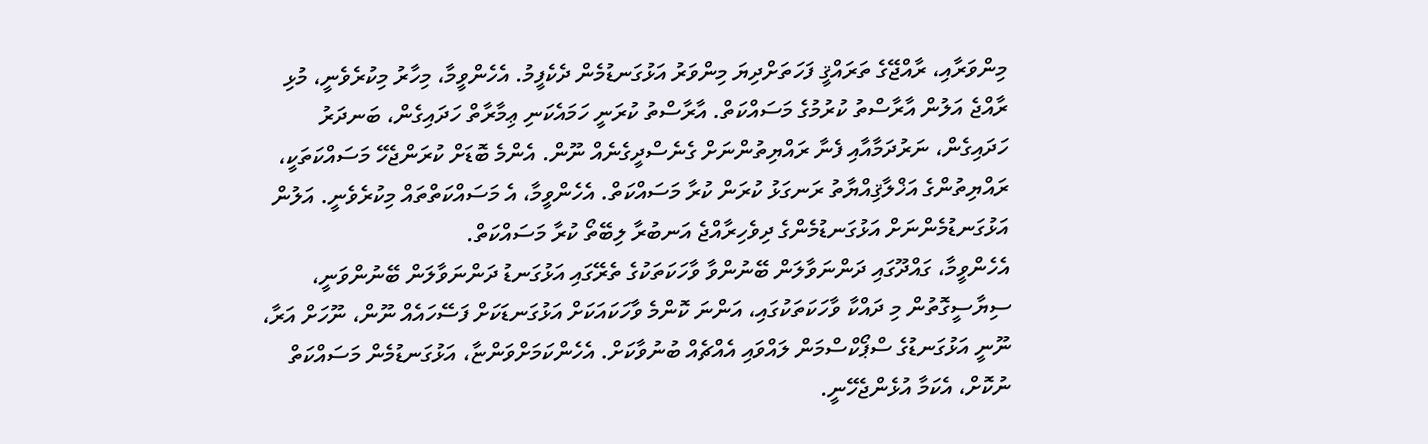މިންވަރާއި، ރާއްޖޭގެ ތަރައްޤީ ފަހަތަށްދިޔަ މިންވަރު އަޅުގަނޑުމެން ދެކެފީމު. އެހެންވީމާ، މިހާރު މިކުރެވެނީ، މުޅި ރާއްޖެ އަލުން އާރާސްތު ކުރުމުގެ މަސައްކަތް. އާރާސްތު ކުރަނީ ހަމައެކަނި ޢިމާރާތް ހަދައިގެން، ބަނދަރު ހަދައިގެން، ނަރުދަމާއާއި ފެނާ ރައްޔިތުންނަށް ގެނެސްދީގެނެއް ނޫން. އެންމެ ބޮޑަށް ކުރަންޖެހޭ މަސައްކަތަކީ، ރައްޔިތުންގެ އަޚްލާޤިއްޔާތު ރަނގަޅު ކުރަން ކުރާ މަސައްކަތް. އެހެންވީމާ، އެ މަސައްކަތްތައް މިކުރެވެނީ. އަލުން އަޅުގަނޑުމެންނަށް އަޅުގަނޑުމެންގެ ދިވެހިރާއްޖެ އަނބުރާ ލިބޭތޯ ކުރާ މަސައްކަތް.
އެހެންވީމާ، ގައްދޫގައި ދަންނަވާލަން ބޭނުންވާ ވާހަކަތަކުގެ ތެރޭގައި އަޅުގަނޑު ދަންނަވާލަން ބޭނުންވަނީ، ސިޔާސީގޮތުން މި ދައްކާ ވާހަކަތަކުގައި، އަންނަ ކޮންމެ ވާހަކައަކަށް އަޅުގަނޑަކަށް ފަސޭހައެއް ނޫން، ނޫހަށް އަރާ، ނޫނީ އަޅުގަނޑުގެ ސްޕޯކްސްމަން ލައްވައި އެއްޗެއް ބުނުވާކަށް. އެހެންކަމަށްވަންޏާ، އަޅުގަނޑުމެން މަސައްކަތް ނުކޮށް، އެކަމާ އުޅެންޖެހޭނީ.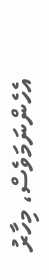އެހެންނަމަވެސް، މިހާރު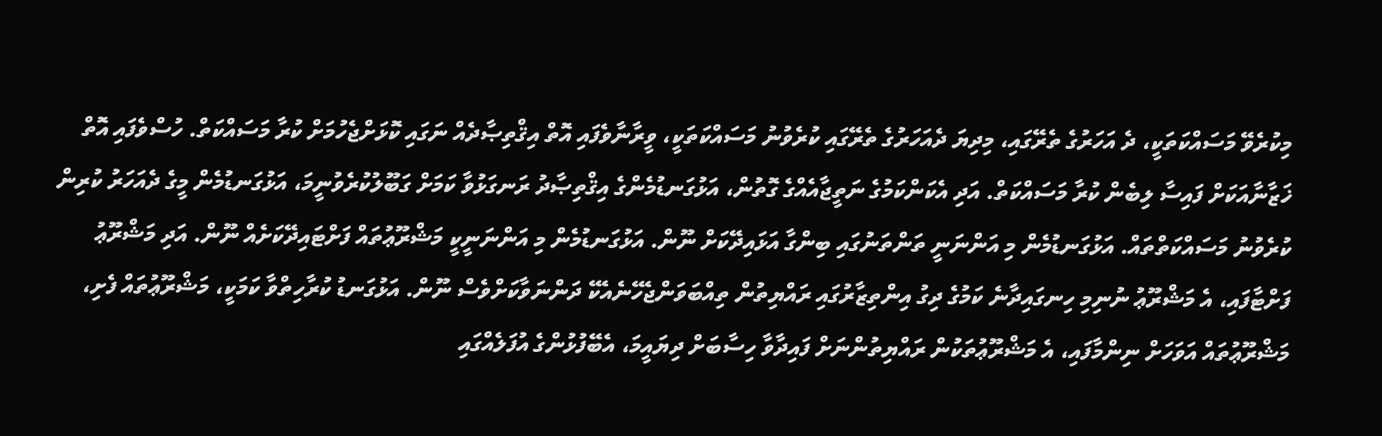މިކުރެވޭ މަސައްކަތަކީ، ދެ އަހަރުގެ ތެރޭގައި، މިދިޔަ ދެއަހަރުގެ ތެރޭގައި ކުރެވުނު މަސައްކަތަކީ، ވީރާނާވެފައި އޮތް އިޤްތިޞާދެއް ނަގައި ކޮޅަށްޖެހުމަށް ކުރާ މަސައްކަތް. ހުސްވެފައި އޮތް ޚަޒާނާއަކަށް ފައިސާ ލިބެން ކުރާ މަސައްކަތް. އަދި އެކަންކަމުގެ ނަތީޖާއެއްގެ ގޮތުން، އަޅުގަނޑުމެންގެ އިޤްތިޞާދު ރަނގަޅުވާ ކަމަށް ގަބޫލުކުރެވުނީމަ، އަޅުގަނޑުމެން މީގެ ދެއަހަރު ކުރިން ކުރެވުނު މަސައްކަތްތައް. އަޅުގަނޑުމެން މި އަންނަނީ ތަންތަނުގައި ބިންގާ އަޅައިދޭކަށް ނޫން. އަޅުގަނޑުމެން މި އަންނަނީކީ މަޝްރޫޢުތައް ފަށްޓައިދޭކަށެއް ނޫން. އަދި މަޝްރޫޢު ފަށްޓާފައި، އެ މަޝްރޫޢު ނުނިމި ހިނގައިދާނެ ކަމުގެ ދިގު އިންތިޒާރުގައި ރައްޔިތުން ތިއްބަވަންޖެހޭނެއެކޭ ދަންނަވާކަށްވެސް ނޫން. އަޅުގަނޑު ކުރާހިތްވާ ކަމަކީ، މަޝްރޫޢުތައް ފެށި، މަޝްރޫޢުތައް އަވަހަށް ނިންމާފައި، އެ މަޝްރޫޢުތަކުން ރައްޔިތުންނަށް ފައިދާވާ ހިސާބަށް ދިޔައީމަ، އެބޭފުޅުންގެ އުފަލެއްގައި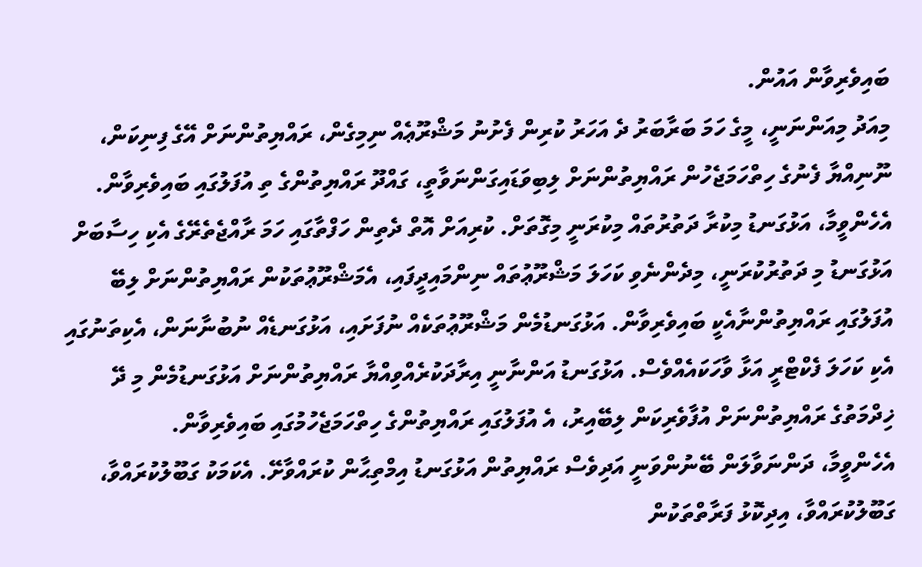ބައިވެރިވާން އައުން.
މިއަދު މިއަންނަނީ، މީގެ ހަމަ ބަރާބަރު ދެ އަހަރު ކުރިން ފެށުނު މަޝްރޫޢެއް ނިމިގެން، ރައްޔިތުންނަށް އޭގެ ފިނިކަން، ނޫނިއްޔާ ފެނުގެ ހިތްހަމަޖެހުން ރައްޔިތުންނަށް ލިބިވަޑައިގަންނަވާތީ، ގައްދޫ ރައްޔިތުންގެ ތި އުފަލުގައި ބައިވެރިވާން. އެހެންވީމާ، އަޅުގަނޑު މިކުރާ ދަތުރުތައް މިކުރަނީ މިގޮތަށް. ކުރިއަށް އޮތް ދެތިން ހަފްތާގައި ހަމަ ރާއްޖެތެރޭގެ އެކި ހިސާބަށް އަޅުގަނޑު މި ދަތުރުކުރަނީ، މިދެންނެވި ކަހަލަ މަޝްރޫޢުތައް ނިންމައިދީފައި، އެމަޝްރޫޢުތަކުން ރައްޔިތުންނަށް ލިބޭ އުފަލުގައި ރައްޔިތުންނާއެކީ ބައިވެރިވާން. އަޅުގަނޑުމެން މަޝްރޫޢުތަކެއް ނުފަށައި، އަޅުގަނޑެއް ނުބުނާނަން، އެކިތަނުގައި އެކި ކަހަލަ ފެކްޓްރީ އަޅާ ވާހަކައެއްވެސް. އަޅުގަނޑު އަންނާނީ އިރާދަކުރެއްވިއްޔާ ރައްޔިތުންނަށް އަޅުގަނޑުމެން މި ދޭ ޚިދްމަތުގެ ރައްޔިތުންނަށް އުފާވެރިކަން ލިބޭއިރު، އެ އުފަލުގައި ރައްޔިތުންގެ ހިތްހަމަޖެހުމުގައި ބައިވެރިވާން.
އެހެންވީމާ، ދަންނަވާލަން ބޭނުންވަނީ އަދިވެސް ރައްޔިތުން އަޅުގަނޑު އިމްތިޙާން ކުރައްވާށޭ. އެކަމަކު ގަބޫލުކުރައްވާ، ގަބޫލުކުރައްވާ، އިދިކޮޅު ފަރާތްތަކުން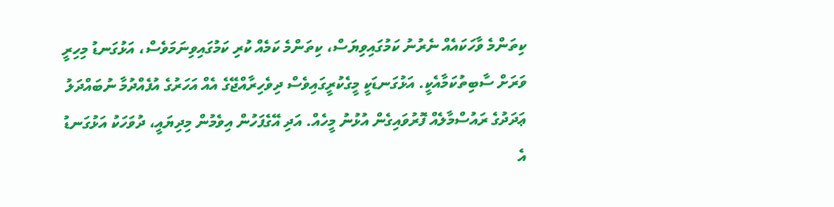ކިތަންމެ ވާހަކައެއް ނެރުނު ކަމުގައިވިޔަސް، ކިތަންމެ ކަމެއް ކުރި ކަމުގައިވިނަމަވެސް، އަޅުގަނޑު މިހިރީ ވަރަށް ސާބިތުކަމާއެކީ. އަޅުގަނޑަކީ މީގެކުރީގައިވެސް ދިވެހިރާއްޖޭގެ އެއް އަހަރުގެ އުފެއްދުމާ ނުބައްދަލު ޢަދަދުގެ ރައުސްމާލެއް ފޮރުވައިގެން އުޅުނު މީހެއް. އަދި އޭގެފަހުން އިވެމުން މިދިޔައީ، ދުވަހަކު އަޅުގަނޑު އެ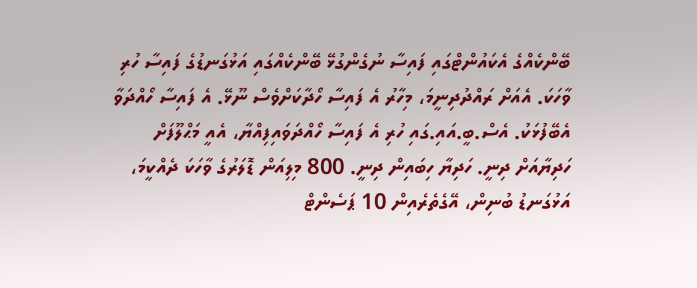ބޭންކެއްގެ އެކައުންޓްގައި ފައިސާ ނުގެންގުޅޭ ބޭންކެއްގައި އަޅުގަނޑުގެ ފައިސާ ހުރި ވާހަކަ. އެއަށް ރައްދުދިނީމަ، މިހާރު އެ ފައިސާ ހޯދާކަށްވެސް ނޫޅޭ. އެ ފައިސާ ހޯއްދަވާ އެބޭފުޅަކު. އެސް.ބީ.އައި.ގައި ހުރި އެ ފައިސާ ހޯއްދަވައިފިއްޔާ، އެއީ މަޙްލޫފަށް ހަދިޔާއަށް ދިނީ. ހަދިޔާ ހިބައިން ދިނީ. 800 މިލިއަން ޑޮލަރުގެ ވާހަކަ ދެއްކީމަ، އަޅުގަނޑު ބުނިން، އޭގެތެރެއިން 10 ޕަސެންޓް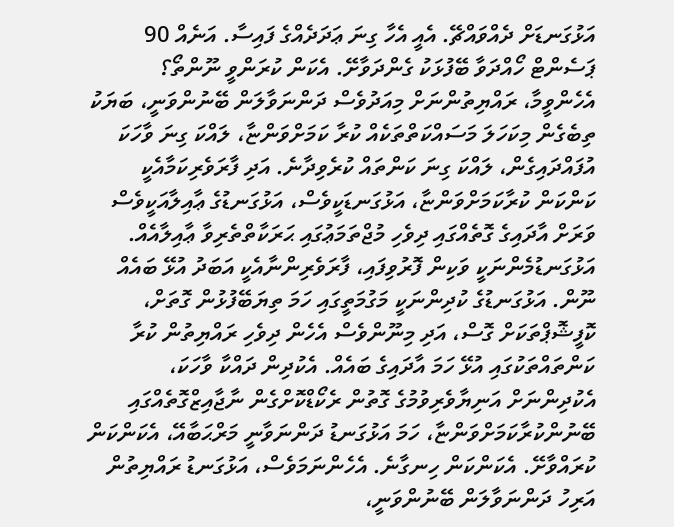އަޅުގަނޑަށް ދެއްވައްޗޭ. އެއީ އެހާ ގިނަ ޢަދަދެއްގެ ފައިސާ. އަނެއް 90 ޕަސެންޓް ހޯއްދަވާ ބޭފުޅަކު ގެންދަވާށޭ. އެކަން ކުރަންވީ ނޫންތޯ؟
އެހެންވީމާ، ރައްޔިތުންނަށް މިއަދުވެސް ދަންނަވާލަން ބޭނުންވަނީ، ބަޔަކު ތިބެގެން މިކަހަލަ މަސައްކަތްތަކެއް ކުރާ ކަމަށްވަންޏާ، ލައްކަ ގިނަ ވާހަކަ އުފައްދައިގެން، ލައްކަ ގިނަ ކަންތައް ކުރެވިދާނެ. އަދި ފާރަވެރިކަމާއެކީ ކަންކަން ކުރާކަމަށްވަންޏާ، އަޅުގަނޑަކީވެސް، އަޅުގަނޑުގެ ޢާއިލާއަކީވެސް ވަރަށް އާދައިގެ ގޮތެއްގައި ދިވެހި މުޖްތަމަޢުގައި ޙަރަކާތްތެރިވާ ޢާއިލާއެއް. އަޅުގަނޑުމެންނަކީ ވަކިން ފޮރުވިފައި، ފާރަވެރިންނާއެކީ އަބަދު އުޅޭ ބައެއް ނޫން. އަޅުގަނޑުގެ ކުދިންނަކީ މަގުމަތީގައި ހަމަ ތިޔަބޭފުޅުން ގޮތަށް، ކޮފީޝޮޕްތަކަށް ގޮސް، އަދި މިނޫންވެސް އެހެން ދިވެހި ރައްޔިތުން ކުރާ ކަންތައްތަކުގައި އުޅޭ ހަމަ އާދައިގެ ބައެއް. އެކުދިން ދައްކާ ވާހަކަ، އެކުދިންނަށް އަނިޔާވެރިވުމުގެ ގޮތުން ރެކޯޑްކޮށްގެން ނާޖާއިޒްގޮތެއްގައި ބޭނުންކުރާކަމަށްވަންޏާ، ހަމަ އަޅުގަނޑު ދަންނަވާނީ މަރްޙަބާއޭ، އެކަންކަން ކުރައްވާށޭ. އެކަންކަން ހިނގާނެ. އެހެންނަމަވެސް، އަޅުގަނޑު ރައްޔިތުން އަރިހު ދަންނަވާލަން ބޭނުންވަނީ،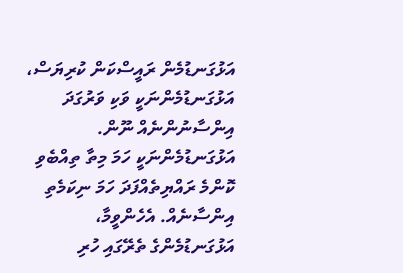އަޅުގަނޑުމެން ރައީސްކަން ކުރިޔަސް، އަޅުގަނޑުމެންނަކީ ވަކި ވަރުގަދަ އިންސާނުންނެއް ނޫން. އަޅުގަނޑުމެންނަކީ ހަމަ މިތާ ތިއްބެވި ކޮންމެ ރައްޔިތެއްފަދަ ހަމަ ނިކަމެތި އިންސާނެއް. އެހެންވީމާ، އަޅުގަނޑުމެންގެ ތެރޭގައި ހުރި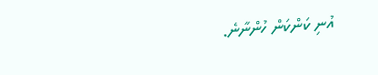އުނި ކަންކަން ހުންނާނެ.